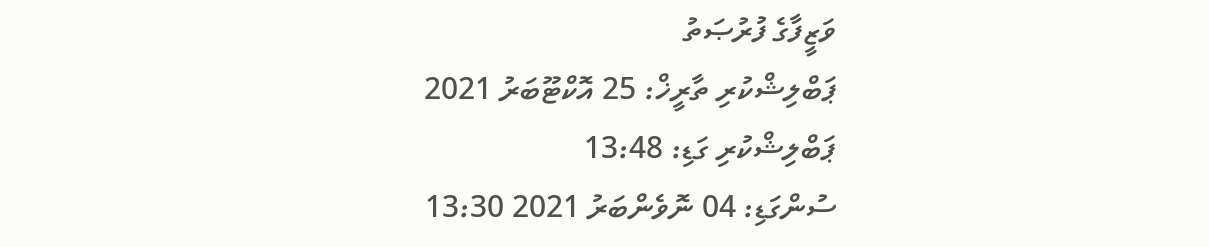ވަޒީފާގެ ފުރުޞަތު
ޕަބްލިޝްކުރި ތާރީޚް: 25 އޮކްޓޫބަރު 2021
ޕަބްލިޝްކުރި ގަޑި: 13:48
ސުންގަޑި: 04 ނޮވެންބަރު 2021 13:30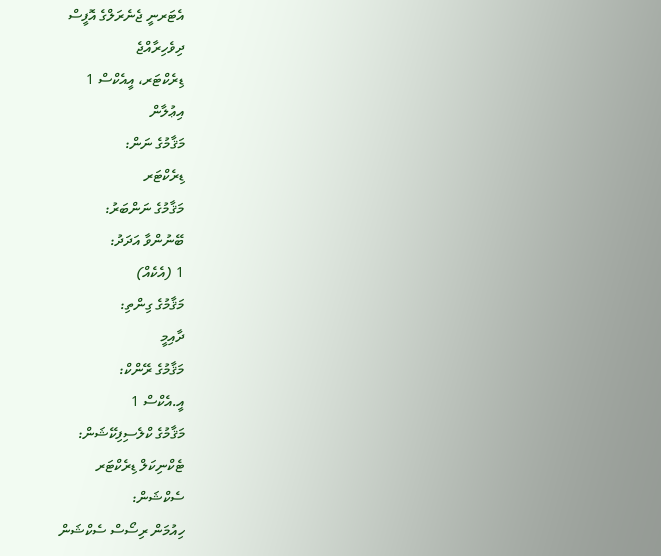އެޓަރނީ ޖެނެރަލްގެ އޮފީސް
ދިވެހިރާއްޖެ
ޑިރެކްޓަރ، އީއެކްސް 1
އިޢުލާން
މަޤާމުގެ ނަން:
ޑިރެކްޓަރ
މަޤާމުގެ ނަންބަރު:
ބޭނުންވާ އަދަދު:
1 (އެކެއް)
މަޤާމުގެ ގިންތި:
ދާއިމީ
މަޤާމުގެ ރޭންކް:
އީ.އެކްސް 1
މަޤާމުގެ ކްލެސިފިކޭޝަން:
ޓެކްނިކަލް ޑިރެކްޓަރ
ސެކްޝަން:
ހިއުމަން ރިސޯސް ސެކްޝަން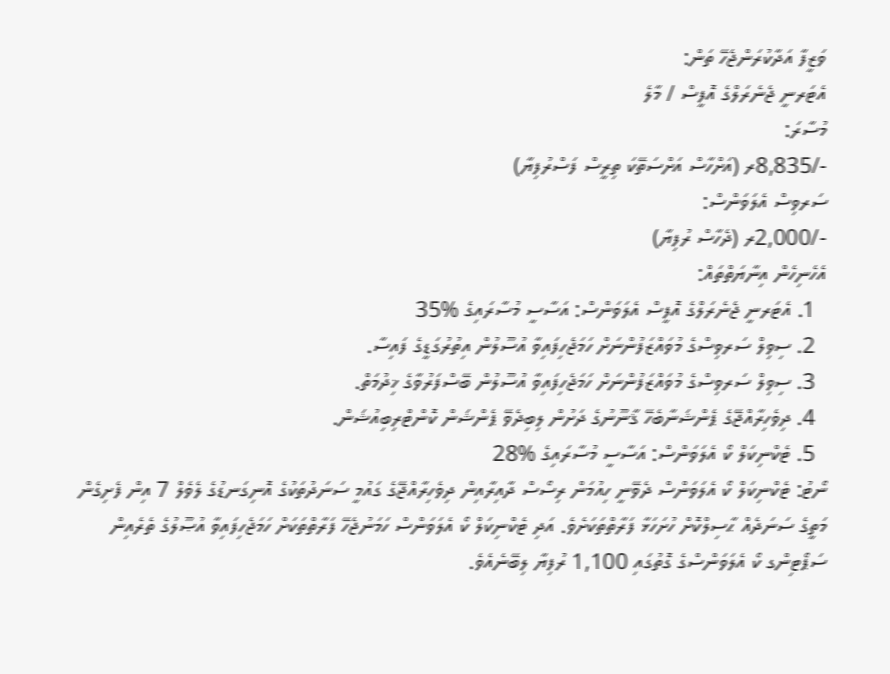ވަޒީފާ އަދާކުރަންޖެހޭ ތަން:
އެޓަރނީ ޖެނެރަލްގެ އޮފީސް / މާލެ
މުސާރަ:
-/8,835ރ (އަށްހާސް އަށްސަތޭކަ ތިރީސް ފަސްރުފިޔާ)
ސަރވިސް އެލަވަންސް:
-/2,000ރ (ދެހާސް ރުފިޔާ)
އެހެނިހެން އިނާޔަތްތައް:
  1. އެޓަރނީ ޖެނެރަލްގެ އޮފީސް އެލަވަންސް: އަސާސީ މުސާރައިގެ %35
  2. ސިވިލް ސަރވިސްގެ މުވައްޒަފުންނަށް ހަމަޖެހިފައިވާ އުސޫލުން އިތުރުގަޑީގެ ފައިސާ.
  3. ސިވިލް ސަރވިސްގެ މުވައްޒަފުންނަށް ހަމަޖެހިފައިވާ އުސޫލުން ބޭސްފަރުވާގެ ޚިދުމަތް.
  4. ދިވެހިރާއްޖޭގެ ޕެންޝަނާބެހޭ ޤާނޫނުގެ ދަށުން ލިބިދެވޭ ޕެންޝަން ކޮންޓްރިބިއުޝަން.
  5. ޓެކްނިކަލް ކޯ އެލަވަންސް: އަސާސީ މުސާރައިގެ %28
ނޯޓު: ޓެކްނިކަލް ކޯ އެލަވަންސް ދެވޭނީ ހިއުމަން ރިސޯސް ދާއިރާއިން ދިވެހިރާއްޖޭގެ ގައުމީ ސަނަދުތަކުގެ އޮނިގަނޑުގެ ލެވެލް 7 އިން ފެށިގެން މަތީގެ ސަނަދެއް ޙާސިލްކޮށް ހުށަހަޅާ ފަރާތްތަކަށެވެ. އަދި ޓެކްނިކަލް ކޯ އެލަވަންސް ހަމަނުޖެހޭ ފަރާތްތަކަށް ހަމަޖެހިފައިވާ އުޞޫލުގެ ތެރެއިން ސަޕޯޓިންގ ކޯ އެލަވަންސްގެ ގޮތުގައި 1,100 ރުފިޔާ ލިބޭނެއެވެ.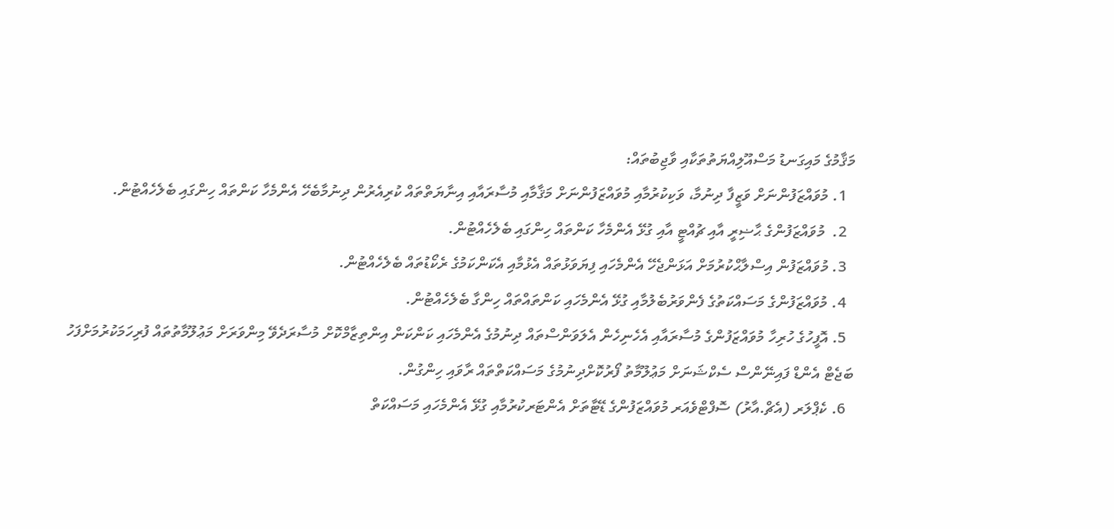މަޤާމުގެ މައިގަނޑު މަސްއޫލިއްޔަތުތަކާއި ވާޖިބުތައް:
  1. މުވައްޒަފުންނަށް ވަޒީފާ ދިނުމާ، ވަކިކުރުމާއި މުވައްޒަފުންނަށް މަޤާމާއި މުސާރައާއި އިނާޔަތްތައް ކުރިއެރުން ދިނުމާބެހޭ އެންމެހާ ކަންތައް ހިންގައި ބެލެހެއްޓުން.
  2.  މުވައްޒަފުންގެ ޙާޟިރީ އާއި ޗުއްޓީ އާއި ގުޅޭ އެންމެހާ ކަންތައް ހިންގައި ބެލެހެއްޓުން.
  3. މުވައްޒަފުން އިސްލާޙްކުރުމަށް އަޅަންޖެހޭ އެންމެހައި ފިޔަވަޅުތައް އެޅުމާއި އެކަންކަމުގެ ރެކޯޑުތައް ބެލެހެއްޓުން.
  4. މުވައްޒަފުންގެ މަސައްކަތުގެ ފެންވަރުބެލުމާއި ގުޅޭ އެންމެހައި ކަންތައްތައް ހިންގާ ބެލެހެއްޓުން.
  5. އޮފީހުގެ ހުރިހާ މުވައްޒަފުންގެ މުސާރައާއި އެހެނިހެން އެލަވަންސްތައް ދިނުމުގެ އެންމެހައި ކަންކަން އިންތިޒާމްކޮށް މުސާރަދެވޭ މިންވަރަށް މަޢުލޫމާތުތައް ފުރިހަމަކުރުމަށްފަހު ބަޖެޓް އެންޑް ފައިނޭންސް ސެކްޝަނަށް މަޢުލޫމާތު ފޯރުކޮށްދިނުމުގެ މަސައްކަތްތައް ރާވައި ހިންގުން.
  6. ކެޕްލަރ (އެޗް.އާރު) ސޮފްޓްވެއަރ މުވައްޒަފުންގެ ޑޭޓާތަށް އެންޓަރކުރުމާއި ގުޅޭ އެންމެހައި މަސައްކަތް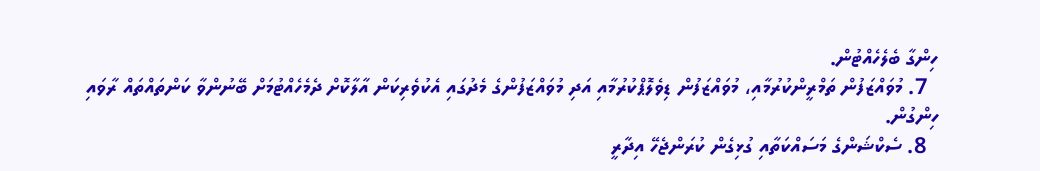ހިންގާ ބެލެހެއްޓުން.
  7. މުވައްޒަފުން ތަމްރީންކުރުމާއި، މުވައްޒަފުން ޑިވެލޮޕްކުރުމާއި އަދި މުވައްޒަފުންގެ މެދުގައި އެކުވެރިކަން އާލާކޮށް ދެމެހެއްޓުމަށް ބޭނުންވާ ކަންތައްތައް ރާވައި ހިންގުން.
  8. ސެކްޝަންގެ މަސައްކަތާއި ގުޅިގެން ކުރަންޖެހޭ އިދާރީ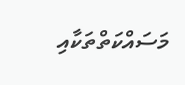މަސައްކަތްތަކާއި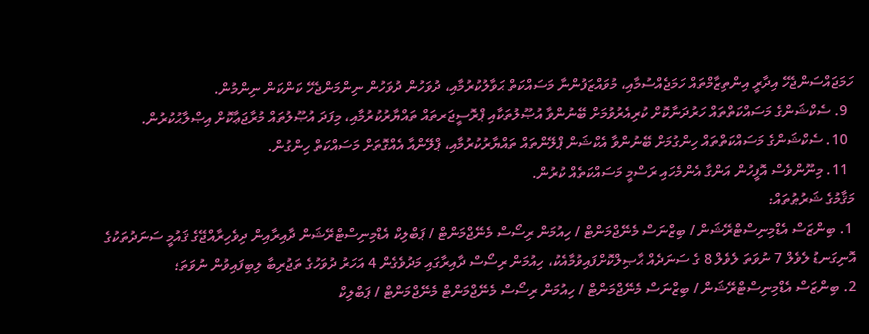ހަމަޖައްސަންޖެހޭ އިދާރީ އިންތިޒާމްތައް ހަމަޖެއްސުމާއި، މުވައްޒަފުންނާ މަސައްކަތް ޙަވާލުކުރުމާއި، ދުވަހުން ދުވަހުން ނިންމަންޖެހޭ ކަންކަން ނިންމުން.
  9. ސެކްޝަންގެ މަސައްކަތްތައް ހަރުދަނާކޮށް ކުރިއެރުވުމަށް ބޭނުންވާ އުޞޫލުތަކާއި ޕްރޮސީޖަރތައް ތައްޔާރުކުރުމާއި، މިފަދަ އުޞޫލުތައް މުރާޖަޢާކޮށް އިޞްލާޙުކުރުން.
  10. ސެކްޝަންގެ މަސައްކަތްތައް ހިންގުމަށް ބޭނުންވާ އެކްޝަން ޕްލޭންތައް ތައްޔާރުކުރުމާއި، ޕްލޭންއާ އެއްގޮތަށް މަސައްކަތް ހިންގުން.
  11. މިނޫންވެސް އޮފީހުން އަންގާ އެންމެހައި ރަސްމީ މަސައްކަތެއް ކުރުން.
މަޤާމުގެ ޝަރުޠުތައް:
 1. ބިންޒަސް އެޑްމިނިސްޓްރޭޝަން / ބިޒްނަސް މެނޭޖްމަންޓް / ހިއުމަން ރިސޯސް މެނޭޖްމަންޓް / ޕަބްލިކް އެޑްމިނިސްޓްރޭޝަން ދާއިރާއިން ދިވެހިރާއްޖޭގެ ޤައުމީ ސަނަދުތަކުގެ އޮނިގަނޑު ލެވެލް 7 ނުވަތަ ލެވެލް 8 ގެ ސަނަދެއް ޙާޞިލްކޮށްފައިވުމާއެކު، ހިއުމަން ރިސޯސް ދާއިރާގައި މަދުވެގެން 4 އަހަރު ދުވަހުގެ ތަޖުރިބާ ލިބިފައިވުން ނުވަތަ؛
2. ބިންޒަސް އެޑްމިނިސްޓްރޭޝަން / ބިޒްނަސް މެނޭޖްމަންޓް / ހިއުމަން ރިސޯސް މެނޭޖްމަންޓް މެނޭޖްމަންޓް / ޕަބްލިކް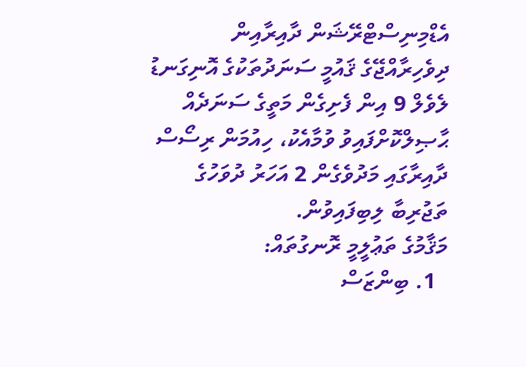އެޑްމިނިސްޓްރޭޝަން ދާއިރާއިން ދިވެހިރާއްޖޭގެ ޤައުމީ ސަނަދުތަކުގެ އޮނިގަނޑު ލެވެލް 9 އިން ފެށިގެން މަތީގެ ސަނަދެއް ޙާޞިލްކޮށްފައިވު ވުމާއެކު، ހިއުމަން ރިސޯސް ދާއިރާގައި މަދުވެގެން 2 އަހަރު ދުވަހުގެ ތަޖުރިބާ ލިބިފައިވުން.
މަޤާމުގެ ތަޢުލީމީ ރޮނގުތައް:
  1. ބިންޒަސް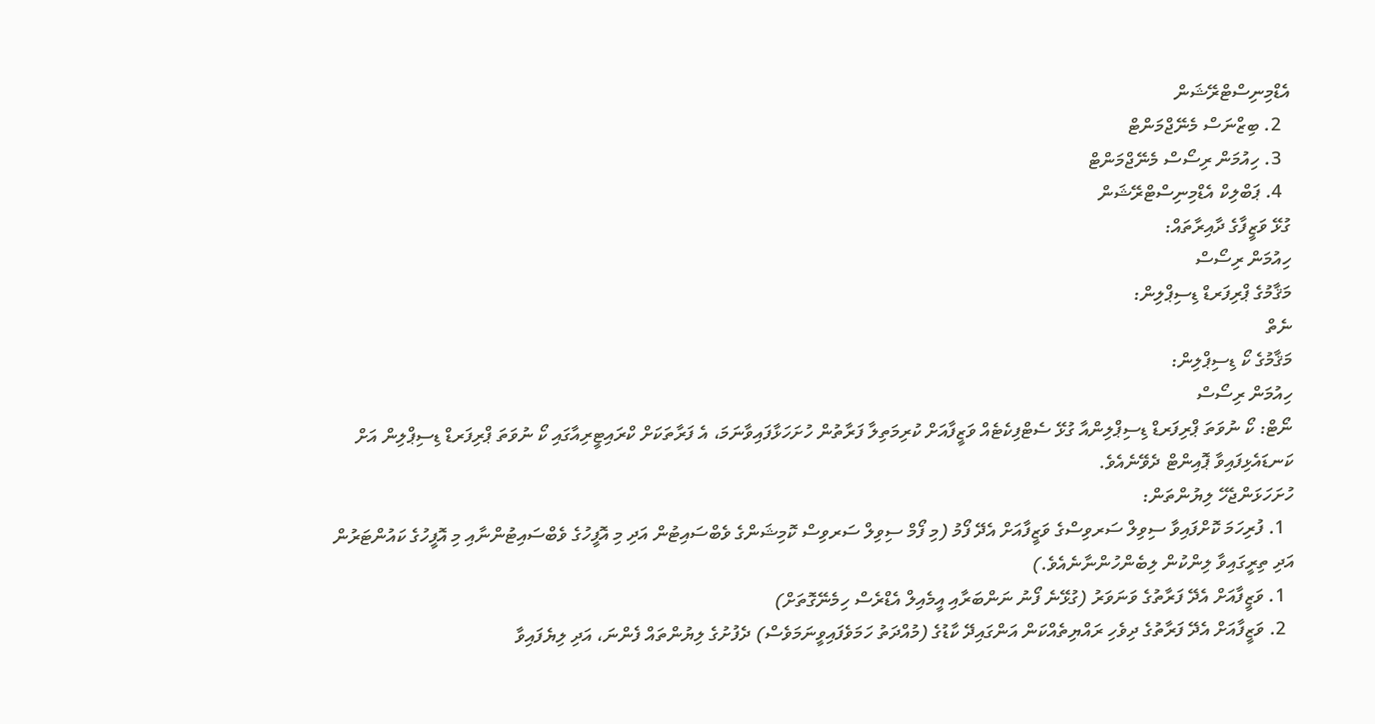އެޑްމިނިސްޓްރޭޝަން
  2. ބިޒްނަސް މެނޭޖްމަންޓް
  3. ހިއުމަން ރިސޯސް މެނޭޖްމަންޓް
  4. ޕަބްލިކް އެޑްމިނިސްޓްރޭޝަން
ގުޅޭ ވަޒީފާގެ ދާއިރާތައް:
ހިއުމަން ރިސޯސް
މަޤާމުގެ ޕްރިފަރޑް ޑިސިޕްލިން:
ނެތް
މަޤާމުގެ ކޯ ޑިސިޕްލިން:
ހިއުމަން ރިސޯސް
ނޯޓް: ކޯ ނުވަތަ ޕްރިފަރޑް ޑިސިޕްލިންއާ ގުޅޭ ސެޓްފިކެޓެއް ވަޒީފާއަށް ކުރިމަތިލާ ފަރާތުން ހުށަހަޅާފައިވާނަމަ، އެ ފަރާތަކަށް ކްރައިޓީރިއާގައި ކޯ ނުވަތަ ޕްރިފަރޑް ޑިސިޕްލިން އަށް ކަނޑައެޅިފައިވާ ޕޮއިންޓް ދެވޭނެއެވެ.
ހުށަހަޅަންޖެހޭ ލިޔުންތަން:
  1. ފުރިހަމަ ކޮށްފައިވާ ސިވިލް ސަރވިސްގެ ވަޒީފާއަށް އެދޭ ފޯމު (މި ފޯމް ސިވިލް ސަރވިސް ކޮމިޝަންގެ ވެބްސައިޓުން އަދި މި އޮފީހުގެ ވެބްސައިޓުންނާއި މި އޮފީހުގެ ކައުންޓަރުން އަދި ތިރީގައިވާ ލިންކުން ލިބެންހުންނާނެއެވެ.)
  1. ވަޒީފާއަށް އެދޭ ފަރާތުގެ ވަނަވަރު (ގުޅޭނެ ފޯނު ނަންބަރާއި އީމެއިލް އެޑްރެސް ހިމެނޭގޮތަށް)
  2. ވަޒީފާއަށް އެދޭ ފަރާތުގެ ދިވެހި ރައްޔިތެއްކަން އަންގައިދޭ ކާޑުގެ (މުއްދަތު ހަމަވެފައިވީނަމަވެސް) ދެފުށުގެ ލިޔުންތައް ފެންނަ، އަދި ލިޔެފައިވާ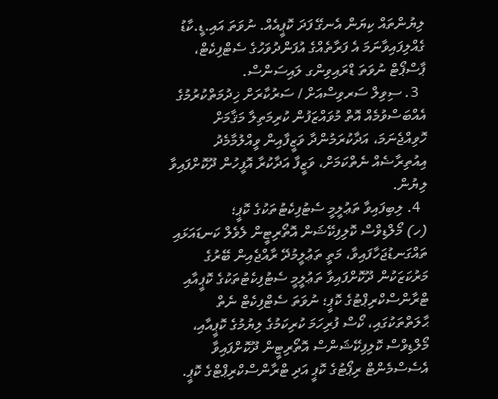ލިޔުންތައް ކިޔަން އެނގޭ ފަދަ ކޮޕީއެއް. ނުވަތަ އައި.ޑީ.ކާޑު ގެއްލިފައިވާނަމަ އެ ފަރާތެއްގެ އުފަންދުވަހުގެ ސެޓްފިކެޓް، ޕާސްޕޯޓް ނުވަތަ ޑްރައިވިންގ ލައިސަންސް.
  3. ސިވިލް ސަރވިސްއަށް / ސަރުކާރަށް ޚިދުމަތްކުރުމުގެ އެއްބަސްވުމެއް އޮތް މުވައްޒަފުން ކުރިމަތިލާ މަޤާމަށް ހޮވިއްޖެނަމަ، އަދާކުރަމުންދާ ވަޒީފާއިން ވީއްލުމާމެދު އިއުތިރާޟެއް ނެތްކަމަށް، ވަޒީފާ އަދާކުރާ އޮފީހުން ދޫކޮށްފައިވާ ލިޔުން.
  4. ލިބިފައިވާ ތަޢުލީމީ ސެޓުފިކެޓުތަކުގެ ކޮޕީ؛
(ހ) މޯލްޑިވްސް ކޮލިފިކޭޝަން އޮތޯރިޓީން ލެވެލް ކަނޑައަޅައި ތައްގަނޑުޖަހާފައިވާ، މަތީ ތަޢުލީމުދޭ ރާއްޖެއިން ބޭރުގެ މަރުކަޒަކުން ދޫކޮށްފައިވާ ތަޢުލީމީ ސެޓުފިކެޓުތަކުގެ ކޮޕީއާއި ޓްރާންސްކްރިޕްޓުގެ ކޮޕީ؛ ނުވަތަ ސެޓްފިކެޓް ނެތް ޙާލަތްތަކުގައި، ކޯސް ފުރިހަމަ ކުރިކަމުގެ ލިޔުމުގެ ކޮޕީއާއި، މޯލްޑިވްސް ކޮލިފިކޭޝަންސް އޮތޯރިޓީން ދޫކޮށްފައިވާ އެސެސްމެންޓް ރިޕޯޓުގެ ކޮޕީ އަދި ޓްރާންސްކްރިޕްޓްގެ ކޮޕީ.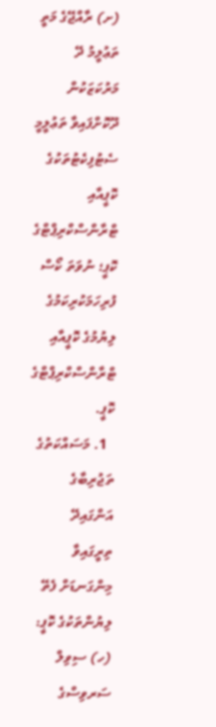(ށ) ރާއްޖޭގެ މަތީ ތަޢުލީމު ދޭ މަރުކަޒަކުން ދޫކޮށްފައިވާ ތަޢުލީމީ ސެޓުފިކެޓުތަކުގެ ކޮޕީއާއި ޓްރާންސްކްރިޕްޓްގެ ކޮޕީ؛ ނުވަތަ ކޯސް ފުރިހަމަކުރިކަމުގެ ލިޔުމުގެ ކޮޕީއާއި ޓްރާންސްކްރިޕްޓްގެ ކޮޕީ.
  1. މަސައްކަތުގެ ތަޖުރިބާގެ އަންގައިދޭ ތިރީގައިވާ މިންގަނޑަށް ފެތޭ ލިޔުންތަކުގެ ކޮޕީ:
(ހ) ސިވިލް ސަރވިސްގެ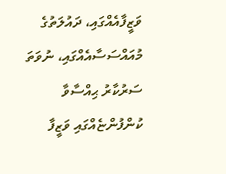ވަޒީފާއެއްގައި، ދައުލަތުގެ މުއައްސަސާއެއްގައި، ނުވަތަ ސަރުކާރު ޙިއްސާވާ ކުންފުންޏެއްގައި ވަޒީފާ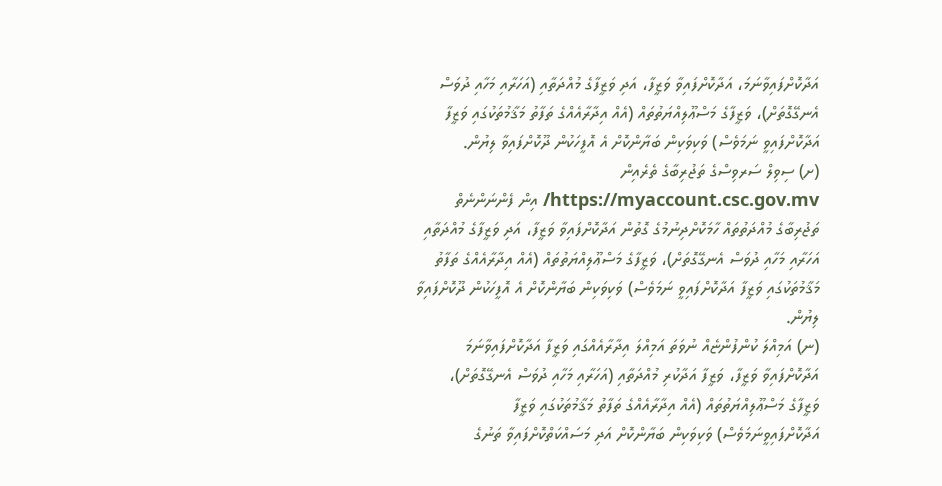އަދާކޮށްފައިވާނަމަ، އަދާކޮށްފައިވާ ވަޒީފާ، އަދި ވަޒީފާގެ މުއްދަތާއި (އަހަރާއި މަހާއި ދުވަސް އެނގޭގޮތަށް)، ވަޒީފާގެ މަސްޢޫލިއްޔަތުތައް (އެއް އިދާރާއެއްގެ ތަފާތު މަޤާމުތަކުގައި ވަޒީފާ އަދާކޮށްފައިވީ ނަމަވެސް) ވަކިވަކިން ބަޔާންކޮށް އެ އޮފީހަކުން ދޫކޮށްފައިވާ ލިޔުން.
(ށ) ސިވިލް ސަރވިސްގެ ތަޖުރިބާގެ ތެރެއިން https://myaccount.csc.gov.mv/ އިން ފެންނަންނެތް ތަޖުރިބާގެ މުއްދަތުތައް ހާމަކޮށްދިނުމުގެ ގޮތުން އަދާކޮށްފައިވާ ވަޒީފާ، އަދި ވަޒީފާގެ މުއްދަތާއި އަހަރާއި މަހާއި ދުވަސް އެނގޭގޮތަށް)، ވަޒީފާގެ މަސްޢޫލިއްޔަތުތައް (އެއް އިދާރާއެއްގެ ތަފާތު މަޤާމުތަކުގައި ވަޒީފާ އަދާކޮށްފައިވީ ނަމަވެސް) ވަކިވަކިން ބަޔާންކޮށް އެ އޮފީހަކުން ދޫކޮށްފައިވާ ލިޔުން.
(ނ) އަމިއްލަ ކުންފުންޏެއް ނުވަތަ އަމިއްލަ އިދާރާއެއްގައި ވަޒީފާ އަދާކޮށްފައިވާނަމަ އަދާކޮށްފައިވާ ވަޒީފާ، ވަޒީފާ އަދާކުރި މުއްދަތާއި (އަހަރާއި މަހާއި ދުވަސް އެނގޭގޮތަށް)، ވަޒީފާގެ މަސްޢޫލިއްޔަތުތައް (އެއް އިދާރާއެއްގެ ތަފާތު މަޤާމުތަކުގައި ވަޒީފާ އަދާކޮށްފައިވީނަމަވެސް) ވަކިވަކިން ބަޔާންކޮށް އަދި މަސައްކަތްކޮށްފައިވާ ތަނުގެ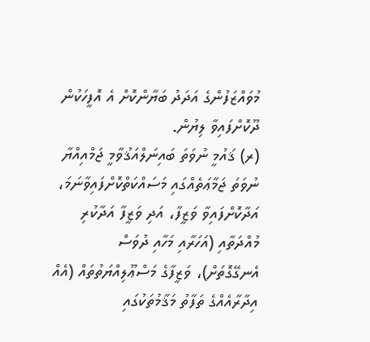މުވައްޒަފުންގެ އަދަދު ބަޔާންކޮށް އެ އޮފީހަކުން ދޫކޮށްފައިވާ ލިޔުން.
(ރ) ޤައުމީ ނުވަތަ ބައިނަލްއަޤުވާމީ ޖަމްއިއްޔާ ނުވަތަ ޖަމާޢަތެއްގައި މަސައްކަތްކޮށްފައިވާނަމަ، އަދާކޮށްފައިވާ ވަޒީފާ، އަދި ވަޒީފާ އަދާކުރި މުއްދަތާއި (އަހަރާއި މަހާއި ދުވަސް އެނގޭގޮތަށް)، ވަޒީފާގެ މަސްޢޫލިއްޔަތުތައް (އެއް އިދާރާއެއްގެ ތަފާތު މަޤާމުތަކުގައި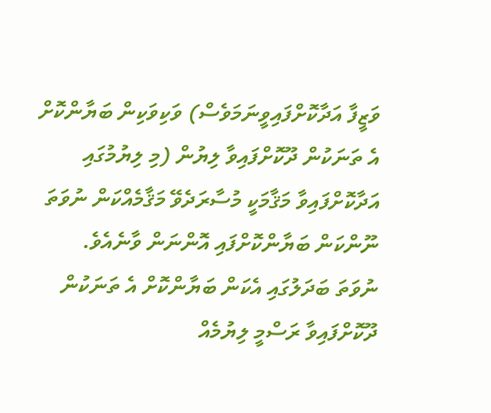ވަޒީފާ އަދާކޮށްފައިވީނަމަވެސް) ވަކިވަކިން ބަޔާންކޮށް އެ ތަނަކުން ދޫކޮށްފައިވާ ލިޔުން (މި ލިޔުމުގައި އަދާކޮށްފައިވާ މަޤާމަކީ މުސާރަދެވޭ މަޤާމެއްކަން ނުވަތަ ނޫންކަން ބަޔާންކޮށްފައި އޮންނަން ވާނެއެވެ. ނުވަތަ ބަދަލުގައި އެކަން ބަޔާންކޮށް އެ ތަނަކުން ދޫކޮށްފައިވާ ރަސްމީ ލިޔުމެއް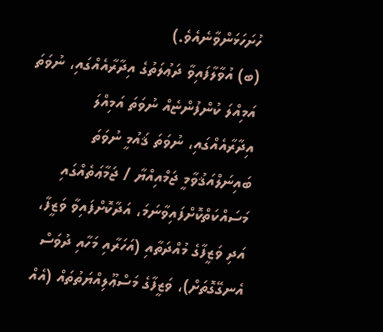ހުށަހަޅަންވާނެއެވެ.)
(ބ) އުވާލާފައިވާ ދަޢުލަތުގެ އިދާރާއެއްގައި، ނުވަތަ އަމިއްލަ ކުންފުންޏެއް ނުވަތަ އަމިއްލަ އިދާރާއެއްގައި، ނުވަތަ ޤައުމީ ނުވަތަ ބައިނަލްއަޤުވާމީ ޖަމްއިއްޔާ / ޖަމާޢަތެއްގައި މަސައްކަތްކޮށްފައިވާނަމަ، އަދާކޮށްފައިވާ ވަޒީފާ، އަދި ވަޒީފާގެ މުއްދަތާއި (އަހަރާއި މަހާއި ދުވަސް އެނގޭގޮތަށް)، ވަޒީފާގެ މަސްޢޫލިއްޔަތުތައް (އެއް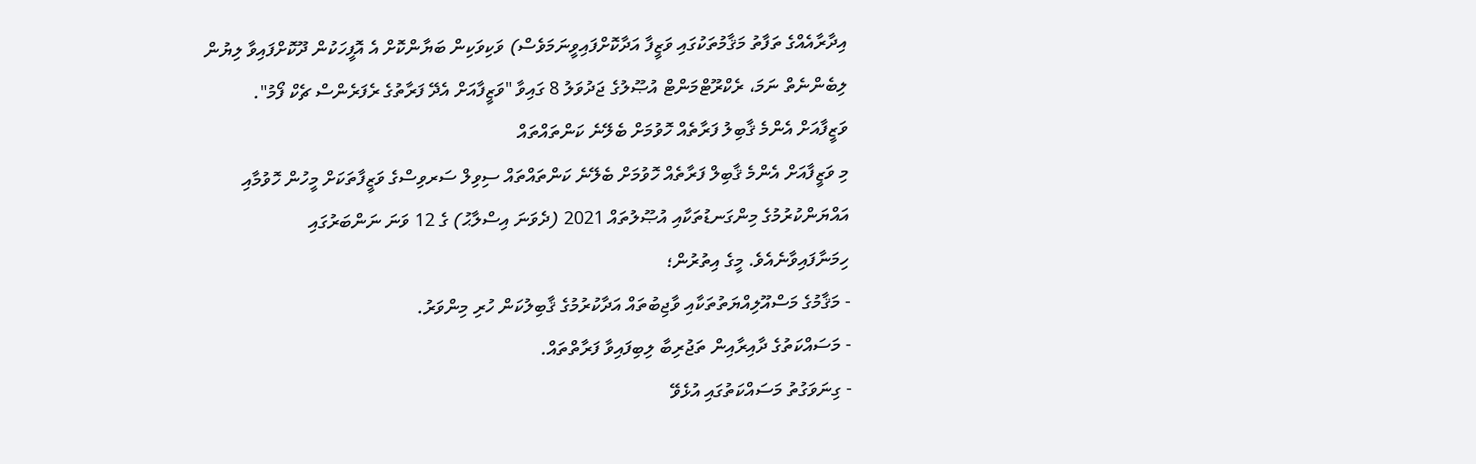އިދާރާއެއްގެ ތަފާތު މަޤާމުތަކުގައި ވަޒީފާ އަދާކޮށްފައިވީނަމަވެސް) ވަކިވަކިން ބަޔާންކޮށް އެ އޮފީހަކުން ދޫކޮށްފައިވާ ލިޔުން ލިބެންނެތް ނަމަ، ރެކްރޫޓްމަންޓް އުޞޫލުގެ ޖަދުވަލު 8 ގައިވާ "ވަޒީފާއަށް އެދޭ ފަރާތުގެ ރެފަރެންސް ޗެކް ފޯމު".
ވަޒީފާއަށް އެންމެ ޤާބިލު ފަރާތެއް ހޮވުމަށް ބެލޭނެ ކަންތައްތައް
މި ވަޒީފާއަށް އެންމެ ޤާބިލް ފަރާތެއް ހޮވުމަށް ބެލޭނެ ކަންތައްތައް ސިވިލް ސަރވިސްގެ ވަޒީފާތަކަށް މީހުން ހޮވުމާއި އައްޔަންކުރުމުގެ މިންގަނޑުތަކާއި އުޞޫލުތައް 2021 (ދެވަނަ އިސްލާޙު) ގެ 12 ވަނަ ނަންބަރުގައި ހިމަނާފައިވާނެއެވެ. މީގެ އިތުރުން؛
- މަޤާމުގެ މަސްއޫލިއްޔަތުތަކާއި ވާޖިބުތައް އަދާކުރުމުގެ ޤާބިލުކަން ހުރި މިންވަރު.
- މަސައްކަތުގެ ދާއިރާއިން ތަޖުރިބާ ލިބިފައިވާ ފަރާތްތައް.
- ގިނަވަގުތު މަސައްކަތުގައި އުޅެވޭ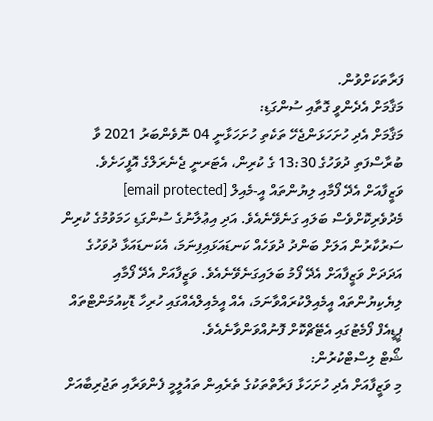ފަރާތަކަށްވުން.
މަޤާމަށް އެދެންވީ ގޮތާއި ސުންގަޑި:
މަޤާމަށް އެދި ހުށަހަޅަންޖެހޭ ތަކެތި ހުށަހަޅާނީ 04 ނޮވެންބަރު 2021 ވާ ބުރާސްފަތި ދުވަހުގެ 13:30 ގެ ކުރިން، އެޓަރނީ ޖެނެރަލްގެ އޮފީހަށެވެ. ވަޒީފާއަށް އެދޭ ފޯމާއި ލިޔުންތައް އީ-މެއިލް [email protected]  މެދުވެރިކޮށްވެސް ބަލައި ގަނެވޭނެއެވެ. އަދި އިޢުލާނުގެ ސުންގަޑި ހަމަވުމުގެ ކުރިން ސަރުކާރުން އަލަށް ބަންދު ދުވަހެއް ކަނޑައަޅައިފިނަމަ، އެކަނޑައަޅާ ދުވަހުގެ އަދަދަށް ވަޒީފާއަށް އެދޭ ފޯމު ބަލައިގަނެވޭނެއެވެ. ވަޒީފާއަށް އެދޭ ފޯމާއި ލިޔެކިޔުންތައް އީމެއިލްކުރައްވާނަމަ، އެއް އީމެއިލްއެއްގައި ހުރިހާ ޑޮކިއުމަންޓްތައް ޕީޑީއެފް ފޯމެޓުގައި އެޓޭޗްކޮށް ފޮނުއްވަންވާނެއެވެ.
ޝޯޓް ލިސްޓްކުރުން:
މި ވަޒީފާއަށް އެދި ހުށަހަޅާ ފަރާތްތަކުގެ ތެރެއިން ތައުލީމީ ފެންވަރާއި ތަޖުރިބާއަށް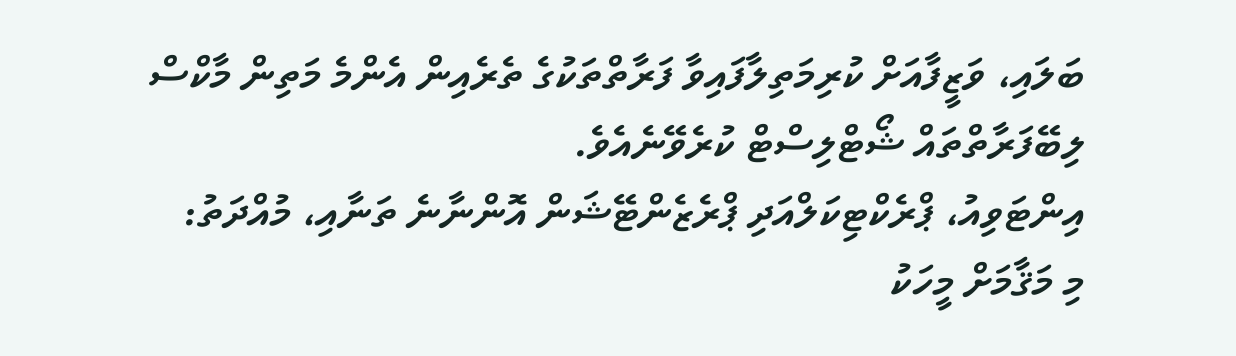ބަލައި، ވަޒީފާއަށް ކުރިމަތިލާފައިވާ ފަރާތްތަކުގެ ތެރެއިން އެންމެ މަތިން މާކްސް ލިބޭފަރާތްތައް ޝޯޓްލިސްޓް ކުރެވޭނެއެވެ.
އިންޓަވިއު، ޕްރެކްޓިކަލްއަދި ޕްރެޒެންޓޭޝަން އޮންނާނެ ތަނާއި، މުއްދަތު:
މި މަޤާމަށް މީހަކު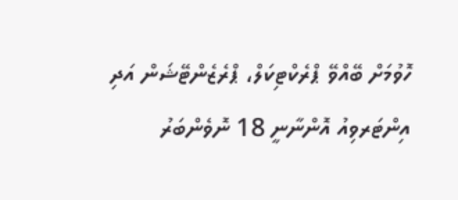ހޮވުމަށް ބޭއްވޭ ޕްރެކްޓިކަލް، ޕްރެޒެންޓޭޝަން އަދި އިންޓަރވިއު އޮންނާނީ 18 ނޮވެންބަރު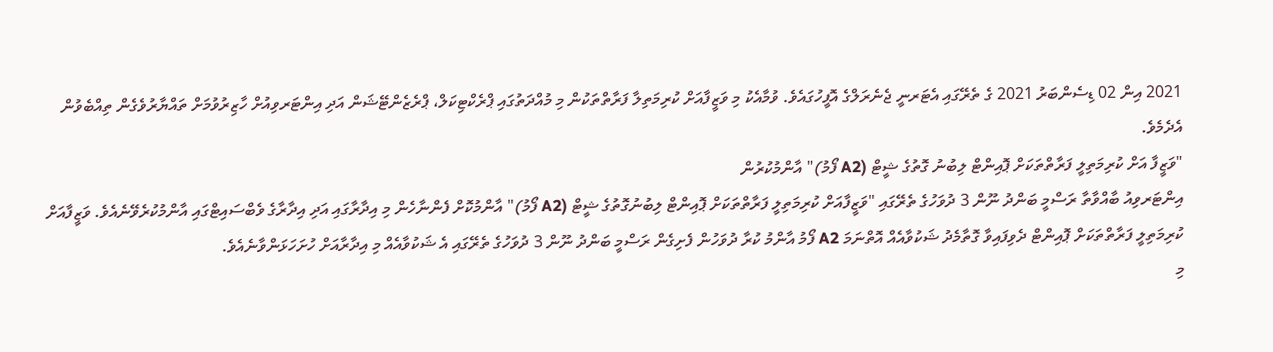2021 އިން 02 ޑިސެންބަރު 2021 ގެ ތެރޭގައި އެޓަރނީ ޖެނެރަލްގެ އޮފީހުގައެވެ. ވުމާއެކު މި ވަޒީފާއަށް ކުރިމަތިލާ ފަރާތްތަކުން މި މުއްދަތުގައި ޕްރެކްޓިކަލް، ޕްރެޒެންޓޭޝަން އަދި އިންޓަރވިއުށް ހާޒިރުވުމަށް ތައްޔާރުވެގެން ތިއްބެވުން އެދެމެވެ.
"ވަޒީފާ އަށް ކުރިމަތިލީ ފަރާތްތަކަށް ޕޮއިންޓް ލިބުނު ގޮތުގެ ޝީޓް (A2 ފޯމު)" އާންމުކުރުން
އިންޓަރވިއު ބާއްވާތާ ރަސްމީ ބަންދު ނޫން 3 ދުވަހުގެ ތެރޭގައި "ވަޒީފާއަށް ކުރިމަތިލީ ފަރާތްތަކަށް ޕޮއިންޓް ލިބުނުގޮތުގެ ޝީޓް (A2 ފޯމު)" އާންމުކޮށް ފެންނާހެން މި އިދާރާގައި އަދި އިދާރާގެ ވެބްސައިޓްގައި އާންމުކުރެވޭނެއެވެ. ވަޒީފާއަށް ކުރިމަތިލީ ފަރާތްތަކަށް ޕޮއިންޓް ދެވިފައިވާ ގޮތާމެދު ޝަކުވާއެއް އޮތްނަމަ A2 ފޯމު އާންމު ކުރާ ދުވަހުން ފެށިގެން ރަސްމީ ބަންދު ނޫން 3 ދުވަހުގެ ތެރޭގައި އެ ޝަކުވާއެއް މި އިދާރާއަށް ހުށަހަޅަންވާނެއެވެ.
މި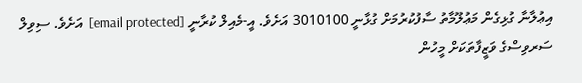އިޢުލާނާ ގުޅިގެން މަޢުލޫމާތު ސާފުކުރުމަށް ގުޅާނީ 3010100 އަށެވެ. އީ-މެއިލް ކުރާނީ [email protected]  އަށެވެ. ސިވިލް ސަރވިސްގެ ވަޒީފާތަކަށް މީހުން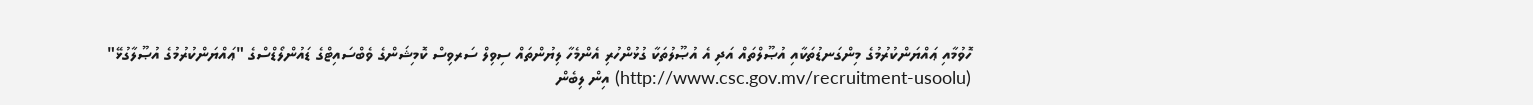ހޮވުމާއި ޢައްޔަންކުރުމުގެ މިންގަނޑުތަކާއި އުޞޫލްތައް އަދި އެ އުޞޫލުތަކާ ގުޅުންހުރި އެންމެހާ ލިޔުންތައް ސިވިލް ސަރވިސް ކޮމިޝަންގެ ވެބްސައިޓްގެ ޑައުންލޯޑްސްގެ "ޢައްޔަންކުރުމުގެ އުޞޫލާގުޅޭ"  (http://www.csc.gov.mv/recruitment-usoolu) އިން ލިބެން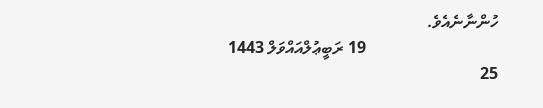ހުންނާނެއެވެ.
                                19 ރަބީޢުލްއައްވަލް 1443
25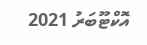އޮކްޓޫބަރު 2021